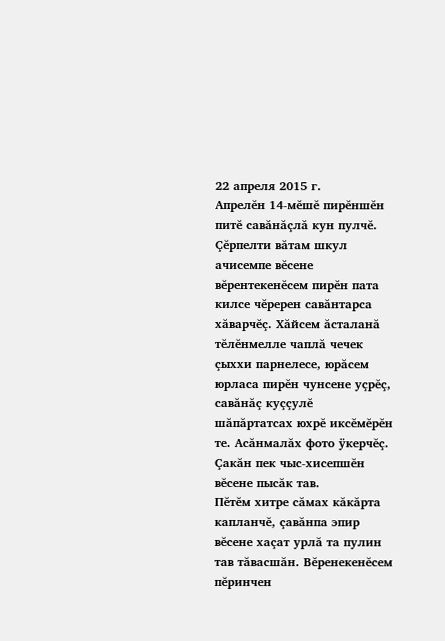22 апреля 2015 г.
Апрелĕн 14-мĕшĕ пирĕншĕн питĕ савăнăçлă кун пулчĕ. Çĕрпелти вăтам шкул ачисемпе вĕсене вĕрентекенĕсем пирĕн пата килсе чĕререн савăнтарса хăварчĕç. Хăйсем ăсталанă тĕлĕнмелле чаплă чечек çыххи парнелесе, юрăсем юрласа пирĕн чунсене уçрĕç, савăнăç куççулĕ шăпăртатсах юхрĕ иксĕмĕрĕн те. Асăнмалăх фото ÿкерчĕç. Çакăн пек чыс-хисепшĕн вĕсене пысăк тав.
Пĕтĕм хитре сăмах кăкăрта капланчĕ, çавăнпа эпир вĕсене хаçат урлă та пулин тав тăвасшăн. Вĕренекенĕсем пĕринчен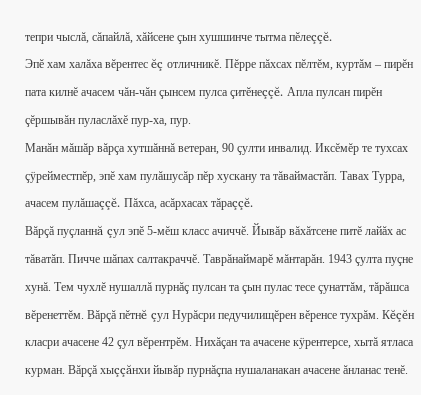тепри чыслă, сăпайлă, хăйсене çын хушшинче тытма пĕлеççĕ.
Эпĕ хам халăха вĕрентес ĕç отличникĕ. Пĕрре пăхсах пĕлтĕм, куртăм – пирĕн пата килнĕ ачасем чăн-чăн çынсем пулса çитĕнеççĕ. Апла пулсан пирĕн çĕршывăн пуласлăхĕ пур-ха, пур.
Манăн мăшăр вăрçа хутшăннă ветеран, 90 çулти инвалид. Иксĕмĕр те тухсах çÿрейместпĕр, эпĕ хам пулăшусăр пĕр хускану та тăваймастăп. Тавах Турра, ачасем пулăшаççĕ. Пăхса, асăрхасах тăраççĕ.
Вăрçă пуçланнă çул эпĕ 5-мĕш класс ачиччĕ. Йывăр вăхăтсене питĕ лайăх ас тăватăп. Пичче шăпах салтакраччĕ. Таврăнаймарĕ мăнтарăн. 1943 çулта пуçне хунă. Тем чухлĕ нушаллă пурнăç пулсан та çын пулас тесе çунаттăм, тăрăшса вĕренеттĕм. Вăрçă пĕтнĕ çул Нурăсри педучилищĕрен вĕренсе тухрăм. Кĕçĕн класри ачасене 42 çул вĕрентрĕм. Нихăçан та ачасене кÿрентерсе, хытă ятласа курман. Вăрçă хыççăнхи йывăр пурнăçпа нушаланакан ачасене ăнланас тенĕ.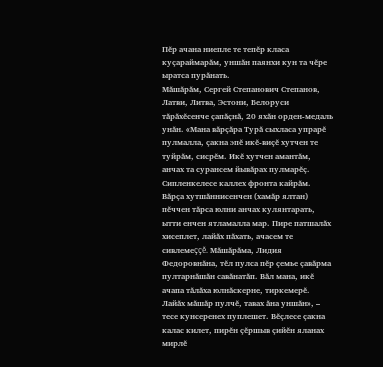Пĕр ачана ниепле те тепĕр класа куçараймарăм, уншăн паянхи кун та чĕре ыратса пурăнать.
Мăшăрăм, Сергей Степанович Степанов, Латви, Литва, Эстони, Белоруси тăрăхĕсенче çапăçнă, 20 яхăн орден-медаль унăн. «Мана вăрçăра Турă сыхласа упрарĕ пулмалла, çакна эпĕ икĕ-виçĕ хутчен те туйрăм, сисрĕм. Икĕ хутчен амантăм, анчах та сурансем йывăрах пулмарĕç. Сипленкелесе каллех фронта кайрăм. Вăрçа хутшăннисенчен (хамăр ялтан) пĕччен тăрса юлни анчах кулянтарать, ытти енчен ятламалла мар. Пире патшалăх хисеплет, лайăх пăхать, ачасем те сивлемеççĕ. Мăшăрăма, Лидия Федоровнăна, тĕл пулса пĕр çемье çавăрма пултарнăшăн савăнатăп. Вăл мана, икĕ ачапа тăлăха юлнăскерне, тиркемерĕ. Лайăх мăшăр пулчĕ, тавах ăна уншăн», – тесе кунсеренех пуплешет. Вĕçлесе çакна калас килет, пирĕн çĕршыв çийĕн яланах мирлĕ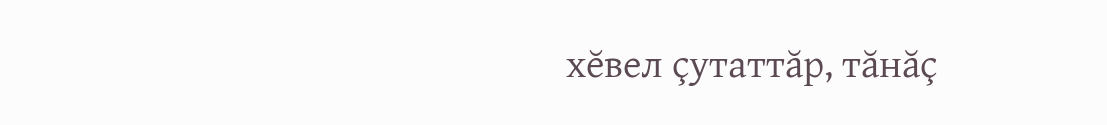хĕвел çутаттăр, тăнăç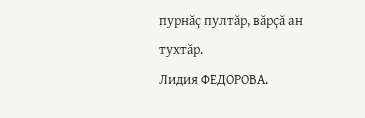пурнăç пултăр, вăрçă ан тухтăр.
Лидия ФЕДОРОВА.